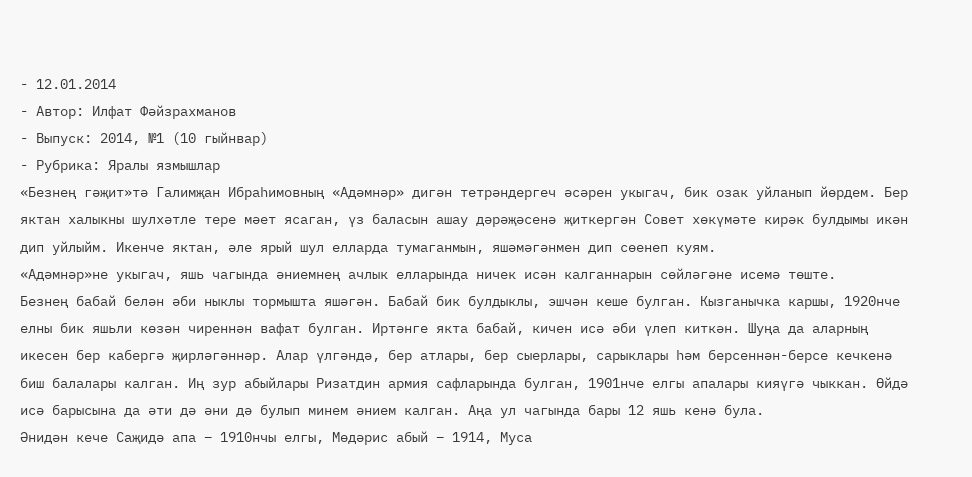- 12.01.2014
- Автор: Илфат Фәйзрахманов
- Выпуск: 2014, №1 (10 гыйнвар)
- Рубрика: Яралы язмышлар
«Безнең гәҗит»тә Галимҗан Ибраһимовның «Адәмнәр» дигән тетрәндергеч әсәрен укыгач, бик озак уйланып йөрдем. Бер яктан халыкны шулхәтле тере мәет ясаган, үз баласын ашау дәрәҗәсенә җиткергән Совет хөкүмәте кирәк булдымы икән дип уйлыйм. Икенче яктан, әле ярый шул елларда тумаганмын, яшәмәгәнмен дип сөенеп куям.
«Адәмнәр»не укыгач, яшь чагында әниемнең ачлык елларында ничек исән калганнарын сөйләгәне исемә төште.
Безнең бабай белән әби ныклы тормышта яшәгән. Бабай бик булдыклы, эшчән кеше булган. Кызганычка каршы, 1920нче елны бик яшьли көзән чиреннән вафат булган. Иртәнге якта бабай, кичен исә әби үлеп киткән. Шуңа да аларның икесен бер кабергә җирләгәннәр. Алар үлгәндә, бер атлары, бер сыерлары, сарыклары һәм берсеннән-берсе кечкенә биш балалары калган. Иң зур абыйлары Ризатдин армия сафларында булган, 1901нче елгы апалары кияүгә чыккан. Өйдә исә барысына да әти дә әни дә булып минем әнием калган. Аңа ул чагында бары 12 яшь кенә була.
Әнидән кече Саҗидә апа – 1910нчы елгы, Мөдәрис абый – 1914, Муса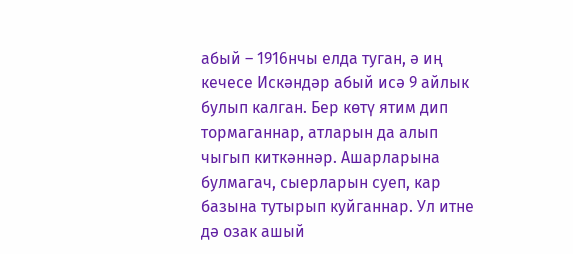абый – 1916нчы елда туган, ә иң кечесе Искәндәр абый исә 9 айлык булып калган. Бер көтү ятим дип тормаганнар, атларын да алып чыгып киткәннәр. Ашарларына булмагач, сыерларын суеп, кар базына тутырып куйганнар. Ул итне дә озак ашый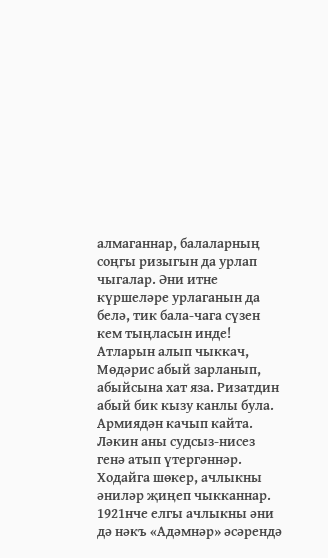алмаганнар, балаларның соңгы ризыгын да урлап чыгалар. Әни итне күршеләре урлаганын да белә, тик бала-чага сүзен кем тыңласын инде!
Атларын алып чыккач, Мөдәрис абый зарланып, абыйсына хат яза. Ризатдин абый бик кызу канлы була. Армиядән качып кайта. Ләкин аны судсыз-нисез генә атып үтергәннәр.
Ходайга шөкер, ачлыкны әниләр җиңеп чыкканнар.
1921нче елгы ачлыкны әни дә нәкъ «Адәмнәр» әсәрендә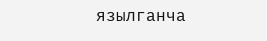язылганча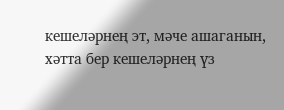кешеләрнең эт, мәче ашаганын, хәтта бер кешеләрнең үз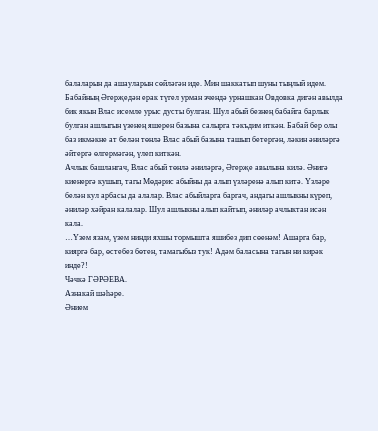балаларын да ашауларын сөйләгән иде. Мин шаккатып шуны тыңлый идем.
Бабайның Әгерҗедән ерак түгел урман эчендә урнашкан Овдовка дигән авылда бик якын Влас исемле урыс дусты булган. Шул абый безнең бабайга барлык булган ашлыгын үзенең яшерен базына салырга тәкъдим иткән. Бабай бер олы баз икмәкне ат белән төнлә Влас абый базына ташып бетергән, ләкин әниләргә әйтергә өлгермәгән, үлеп киткән.
Ачлык башлангач, Влас абый төнлә әниләргә, Әгерҗе авылына килә. Әнигә киенергә кушып, тагы Мөдәрис абыйны да алып үзләренә алып китә. Үзләре белән кул арбасы да алалар. Влас абыйларга баргач, андагы ашлыкны күреп, әниләр хәйран калалар. Шул ашлыкны алып кайтып, әниләр ачлыктан исән кала.
…Үзем язам, үзем нинди яхшы тормышта яшибез дип сөенәм! Ашарга бар, кияргә бар, өстебез бөтен, тамагыбыз тук! Адәм баласына тагын ни кирәк инде?!
Чәчкә ГӘРӘЕВА.
Азнакай шәһәре.
Әнием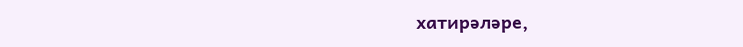хатирәләре,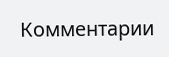Комментарии